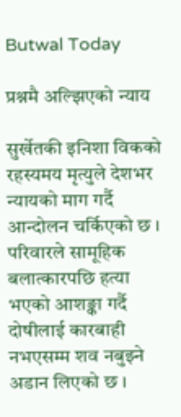Butwal Today

प्रश्नमै अल्झिएको न्याय

सुर्खेतकी इनिशा विकको रहस्यमय मृत्युले देशभर न्यायको माग गर्दै आन्दोलन चर्किएको छ । परिवारले सामूहिक बलात्कारपछि हत्या भएको आशङ्का गर्दै दोषीलाई कारबाही नभएसम्म शव नबुझ्ने अडान लिएको छ ।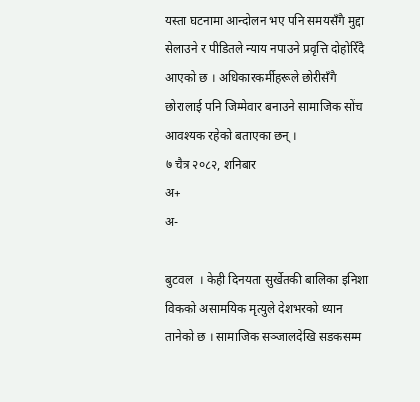यस्ता घटनामा आन्दोलन भए पनि समयसँगै मुद्दा सेलाउने र पीडितले न्याय नपाउने प्रवृत्ति दोहोरिँदै आएको छ । अधिकारकर्मीहरूले छोरीसँगै छोरालाई पनि जिम्मेवार बनाउने सामाजिक सोंच आवश्यक रहेको बताएका छन् ।
७ चैत्र २०८२, शनिबार
अ+
अ-

बुटवल  । केही दिनयता सुर्खेतकी बालिका इनिशा विकको असामयिक मृत्युले देशभरको ध्यान तानेको छ । सामाजिक सञ्जालदेखि सडकसम्म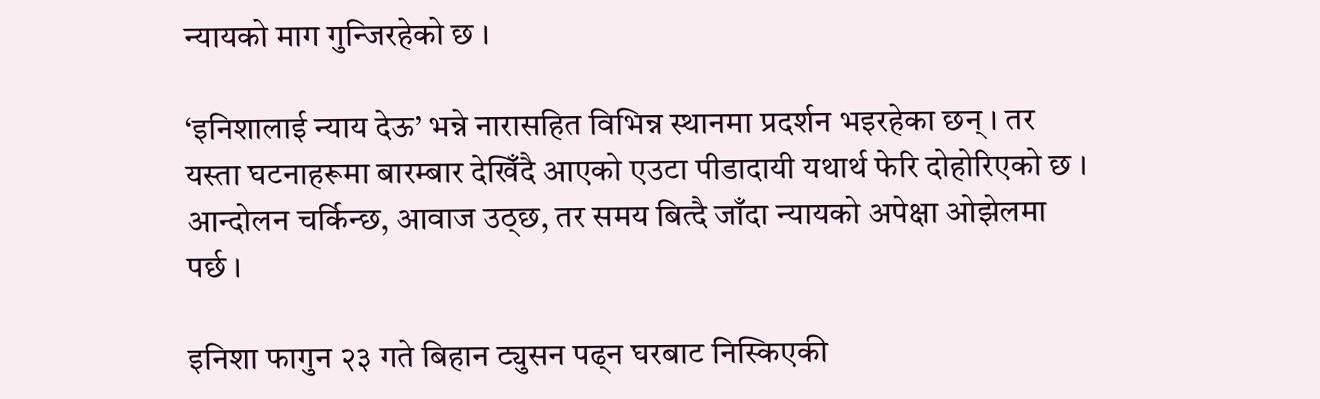न्यायको माग गुन्जिरहेको छ ।

‘इनिशालाई न्याय देऊ’ भन्ने नारासहित विभिन्न स्थानमा प्रदर्शन भइरहेका छन् । तर यस्ता घटनाहरूमा बारम्बार देखिँदै आएको एउटा पीडादायी यथार्थ फेरि दोहोरिएको छ । आन्दोलन चर्किन्छ, आवाज उठ्छ, तर समय बित्दै जाँदा न्यायको अपेक्षा ओझेलमा पर्छ ।

इनिशा फागुन २३ गते बिहान ट्युसन पढ्न घरबाट निस्किएकी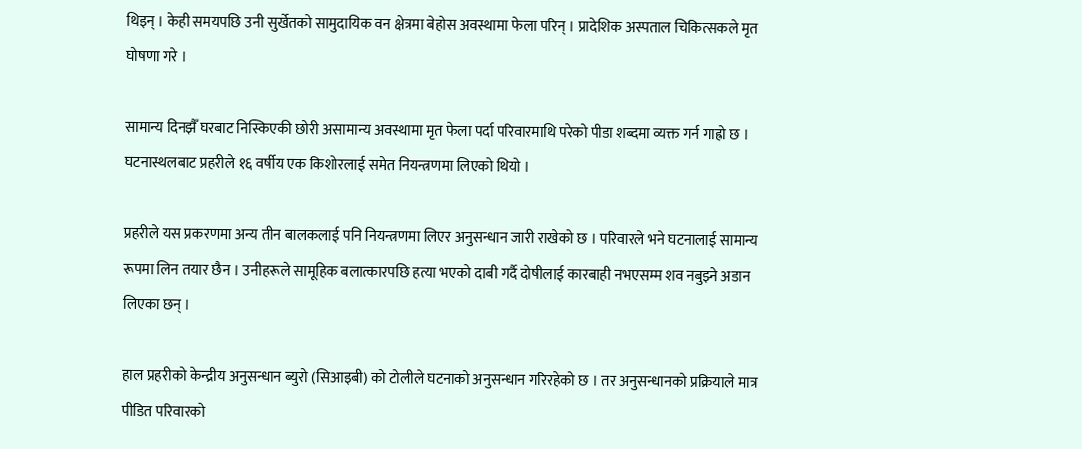थिइन् । केही समयपछि उनी सुर्खेतको सामुदायिक वन क्षेत्रमा बेहोस अवस्थामा फेला परिन् । प्रादेशिक अस्पताल चिकित्सकले मृत घोषणा गरे ।

सामान्य दिनझैँ घरबाट निस्किएकी छोरी असामान्य अवस्थामा मृत फेला पर्दा परिवारमाथि परेको पीडा शब्दमा व्यक्त गर्न गाह्रो छ । घटनास्थलबाट प्रहरीले १६ वर्षीय एक किशोरलाई समेत नियन्त्रणमा लिएको थियो ।

प्रहरीले यस प्रकरणमा अन्य तीन बालकलाई पनि नियन्त्रणमा लिएर अनुसन्धान जारी राखेको छ । परिवारले भने घटनालाई सामान्य रूपमा लिन तयार छैन । उनीहरूले सामूहिक बलात्कारपछि हत्या भएको दाबी गर्दै दोषीलाई कारबाही नभएसम्म शव नबुझ्ने अडान लिएका छन् ।

हाल प्रहरीको केन्द्रीय अनुसन्धान ब्युरो (सिआइबी) को टोलीले घटनाको अनुसन्धान गरिरहेको छ । तर अनुसन्धानको प्रक्रियाले मात्र पीडित परिवारको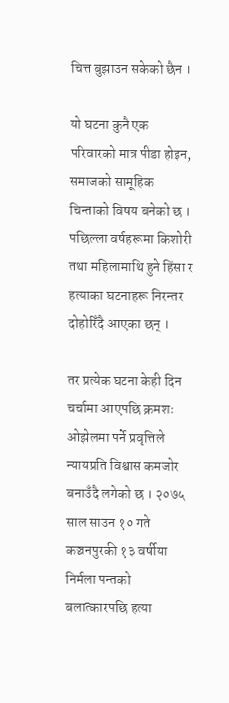चित्त बुझाउन सकेको छैन ।

यो घटना कुनै एक परिवारको मात्र पीडा होइन, समाजको सामूहिक चिन्ताको विषय बनेको छ । पछिल्ला वर्षहरूमा किशोरी तथा महिलामाथि हुने हिंसा र हत्याका घटनाहरू निरन्तर दोहोरिँदै आएका छन् ।

तर प्रत्येक घटना केही दिन चर्चामा आएपछि क्रमशः ओझेलमा पर्ने प्रवृत्तिले न्यायप्रति विश्वास कमजोर बनाउँदै लगेको छ । २०७५ साल साउन १० गते कञ्चनपुरकी १३ वर्षीया निर्मला पन्तको बलात्कारपछि हत्या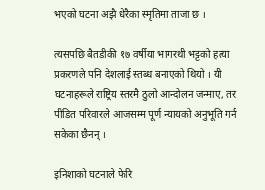भएको घटना अझै धेरैका स्मृतिमा ताजा छ ।

त्यसपछि बैतडीकी १७ वर्षीया भागरथी भट्टको हत्या प्रकरणले पनि देशलाई स्तब्ध बनाएको थियो । यी घटनाहरूले राष्ट्रिय स्तरमै ठुलो आन्दोलन जन्माए, तर पीडित परिवारले आजसम्म पूर्ण न्यायको अनुभूति गर्न सकेका छैनन् ।

इनिशाको घटनाले फेरि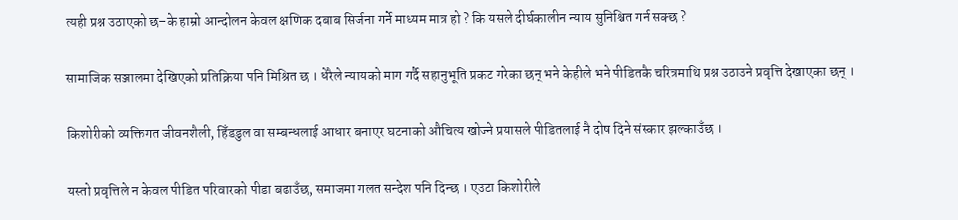त्यही प्रश्न उठाएको छ–के हाम्रो आन्दोलन केवल क्षणिक दबाब सिर्जना गर्ने माध्यम मात्र हो ? कि यसले दीर्घकालीन न्याय सुनिश्चित गर्न सक्छ ?

सामाजिक सञ्जालमा देखिएको प्रतिक्रिया पनि मिश्रित छ । धेरैले न्यायको माग गर्दै सहानुभूति प्रकट गरेका छन् भने केहीले भने पीडितकै चरित्रमाथि प्रश्न उठाउने प्रवृत्ति देखाएका छन् ।

किशोरीको व्यक्तिगत जीवनशैली, हिँडडुल वा सम्बन्धलाई आधार बनाएर घटनाको औचित्य खोज्ने प्रयासले पीडितलाई नै दोष दिने संस्कार झल्काउँछ ।

यस्तो प्रवृत्तिले न केवल पीडित परिवारको पीडा बढाउँछ, समाजमा गलत सन्देश पनि दिन्छ । एउटा किशोरीले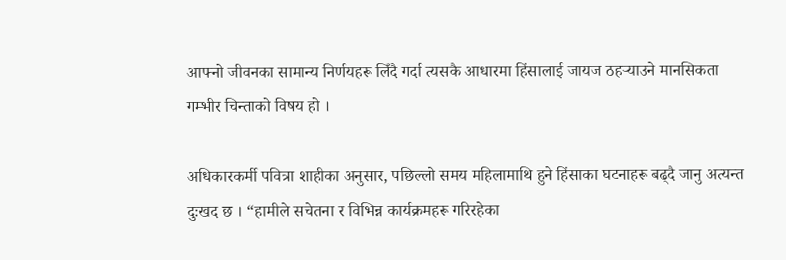आफ्नो जीवनका सामान्य निर्णयहरू लिँदै गर्दा त्यसकै आधारमा हिंसालाई जायज ठहर्‍याउने मानसिकता गम्भीर चिन्ताको विषय हो ।

अधिकारकर्मी पवित्रा शाहीका अनुसार, पछिल्लो समय महिलामाथि हुने हिंसाका घटनाहरू बढ्दै जानु अत्यन्त दुःखद छ । “हामीले सचेतना र विभिन्न कार्यक्रमहरू गरिरहेका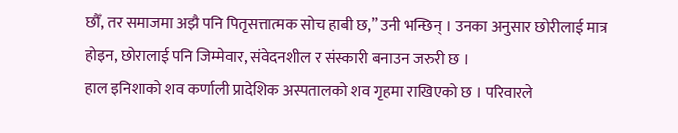छौँ, तर समाजमा अझै पनि पितृसत्तात्मक सोच हाबी छ,” उनी भन्छिन् । उनका अनुसार छोरीलाई मात्र होइन, छोरालाई पनि जिम्मेवार, संवेदनशील र संस्कारी बनाउन जरुरी छ ।
हाल इनिशाको शव कर्णाली प्रादेशिक अस्पतालको शव गृहमा राखिएको छ । परिवारले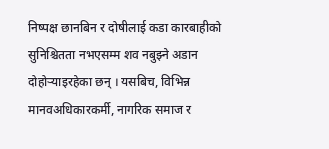निष्पक्ष छानबिन र दोषीलाई कडा कारबाहीको सुनिश्चितता नभएसम्म शव नबुझ्ने अडान दोहोर्‍याइरहेका छन् । यसबिच, विभिन्न मानवअधिकारकर्मी, नागरिक समाज र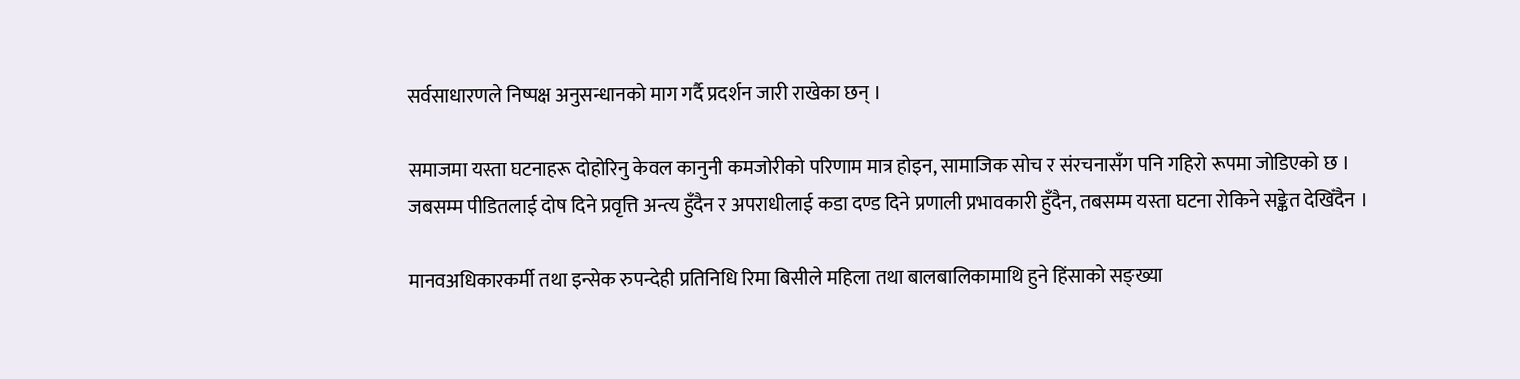सर्वसाधारणले निष्पक्ष अनुसन्धानको माग गर्दै प्रदर्शन जारी राखेका छन् ।

समाजमा यस्ता घटनाहरू दोहोरिनु केवल कानुनी कमजोरीको परिणाम मात्र होइन, सामाजिक सोच र संरचनासँग पनि गहिरो रूपमा जोडिएको छ । जबसम्म पीडितलाई दोष दिने प्रवृत्ति अन्त्य हुँदैन र अपराधीलाई कडा दण्ड दिने प्रणाली प्रभावकारी हुँदैन, तबसम्म यस्ता घटना रोकिने सङ्केत देखिँदैन ।

मानवअधिकारकर्मी तथा इन्सेक रुपन्देही प्रतिनिधि रिमा बिसीले महिला तथा बालबालिकामाथि हुने हिंसाको सङ्ख्या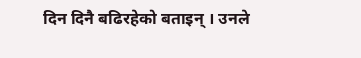दिन दिनै बढिरहेको बताइन् । उनले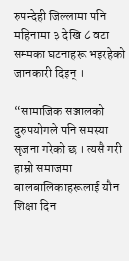रुपन्देही जिल्लामा पनि महिनामा ३ देखि ८ वटा सम्मका घटनाहरू भइरहेको जानकारी दिइन् ।

“सामाजिक सञ्जालको दुरुपयोगले पनि समस्या सृजना गरेको छ । त्यसै गरी हाम्रो समाजमा बालबालिकाहरूलाई यौन शिक्षा दिन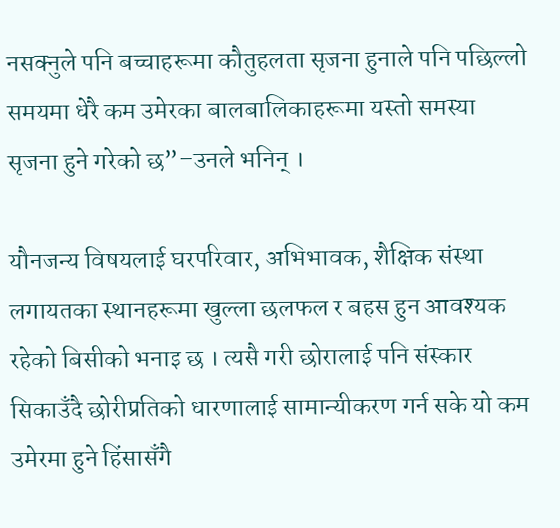नसक्नुले पनि बच्चाहरूमा कौतुहलता सृजना हुनाले पनि पछिल्लो समयमा धेरै कम उमेरका बालबालिकाहरूमा यस्तो समस्या सृजना हुने गरेको छ”–उनले भनिन् ।

यौनजन्य विषयलाई घरपरिवार, अभिभावक, शैक्षिक संस्था लगायतका स्थानहरूमा खुल्ला छलफल र बहस हुन आवश्यक रहेको बिसीको भनाइ छ । त्यसै गरी छोरालाई पनि संस्कार सिकाउँदै छोरीप्रतिको धारणालाई सामान्यीकरण गर्न सके यो कम उमेरमा हुने हिंसासँगै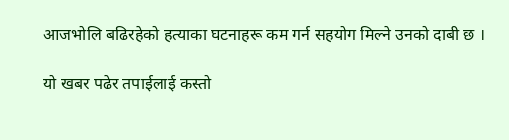आजभोलि बढिरहेको हत्याका घटनाहरू कम गर्न सहयोग मिल्ने उनको दाबी छ ।

यो खबर पढेर तपाईलाई कस्तो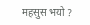महसुस भयो ?